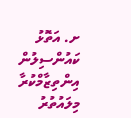ށ. އަތޮޅު ކައުންސިލުން އިންތިޒާމްކުރާ މިލައުތުރު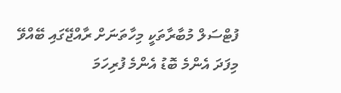ފުޓްސަލް މުބާރާތަކީ މިހާތަނަށް ރާއްޖޭގައި ބޭއްވޭ މިފަދަ އެންމެ ބޮޑު އެންމެ ފުރިހަމަ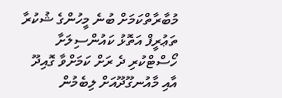މުބާރާތްކަމަށް ބުނެ މީހުންގެ ޝުކުރާ ތަޢުރީފް އަތޮޅު ކައުންސިލަށާ ހޯސްޓްކުރި ދެ ރަށް ކަމަށްވާ ގޮއިދޫ އާއި މާއުނގޫދޫއަށް ލިބެމުން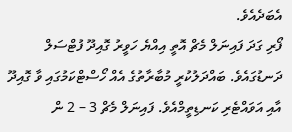އެބަދެއެވެ.
ފޯރި ގަދަ ފައިނަލް މެޗް އޮތީ އިއްޔެ ހަވީރު ގޮއިދޫ ފުޓްސަލް ދަނޑުގައެވެ. ބައްދަލުކުރީ މުބާރާތުގެ އެއް ހޯސްޓްކަމުގައި ވާ ގޮއިދޫ އާއި އަވައްޓެރި ކަނޑިތީމްއެވެ. ފައިނަލް މެޗް 3 – 2 ން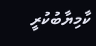ކާމިޔާބުކުރީ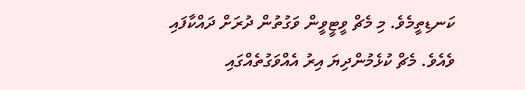ކަނޑިތީމެވެ. މި މެޗް ވީޓީވީން ވަގުތުން ދުރަށް ދައްކާފައި ވެއެވެ. މެޗް ކުޅެމުންދިޔަ އިރު އެއްވަގުތެއްގައި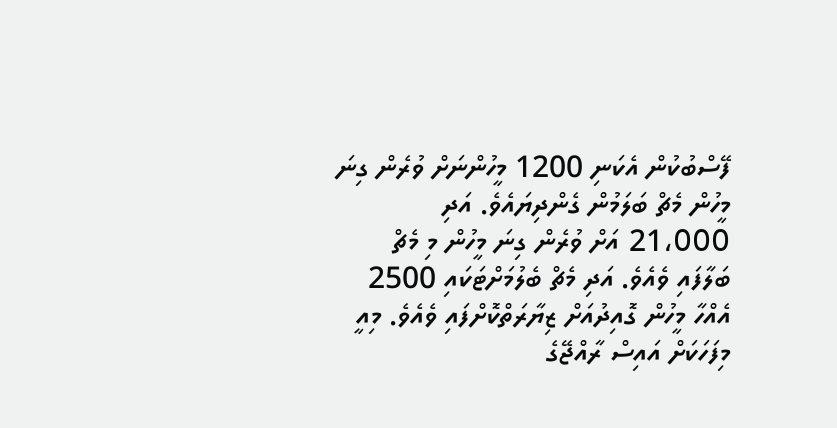ފޭސްބުކުން އެކަނި 1200 މީހުންނަށް ވުރެން ގިނަ މީހުން މެޗް ބަލަމުން ގެންދިޔައެވެ. އަދި 21،000 އަށް ވުރެން ގިނަ މީހުން މި މެޗް ބަލާފައި ވެއެވެ. އަދި މެޗް ބެލުމަށްޓަކައި 2500 އެއްހާ މީހުން ގޮއިދުއަށް ޒިޔާރަތްކޮށްފައި ވެއެވެ. މިއީ މިފަހަކަށް އައިސް ރާއްޖޭގެ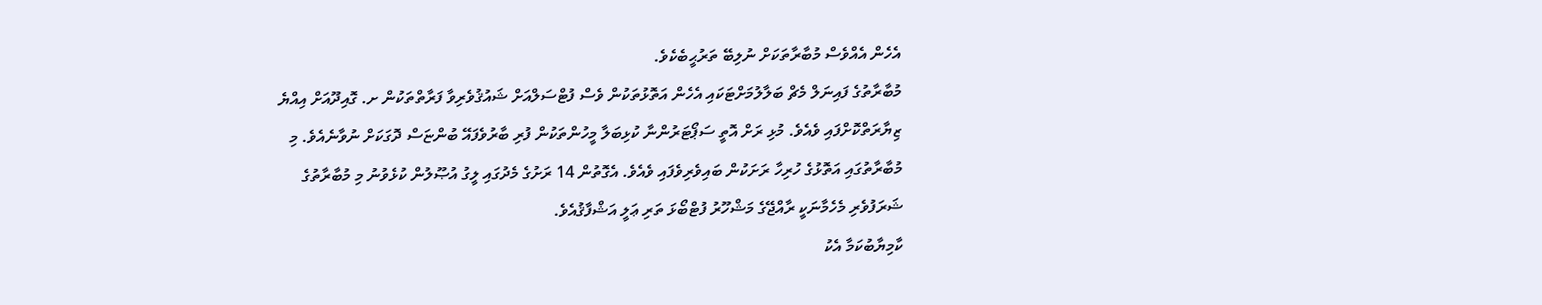އެހެން އެއްވެސް މުބާރާތަކަށް ނުލިބޭ ތަރުޙީބެކެވެ.
މުބާރާތުގެ ފައިނަލް މެޗް ބަލާލުމަށްޓަކައި އެހެން އަތޮޅުތަކުން ވެސް ފުޓްސަލްއަށް ޝައުޤުވެރިވާ ފަރާތްތަކުން ށ. ގޮއިދޫއަށް އިއްޔެ ޒިޔާރަތްކޮށްފައި ވެއެވެ. މުޅި ރަށް އޮތީ ސަޕޯޓަރުންނާ ކުޅިބަލާ މީހުންތަކުން ފުރި ބާރުވެފައޭ ބުންޏަސް ދޮގަކަށް ނުވާނެއެވެ. މި މުބާރާތުގައި އަތޮޅުގެ ހުރިހާ ރަށަކުން ބައިވެރިވެފައި ވެއެވެ. އެގޮތުން 14 ރަށުގެ މެދުގައި ލީގު އުޞޫލުން ކުޅެވުނު މި މުބާރާތުގެ ޝަރަފުވެރި މެހެމާނަކީ ރާއްޖޭގެ މަޝްހޫރު ފުޓްބޯޅަ ތަރި ޢަލީ އަޝްފާޤުއެވެ.
ކާމިޔާބުކަމާ އެކު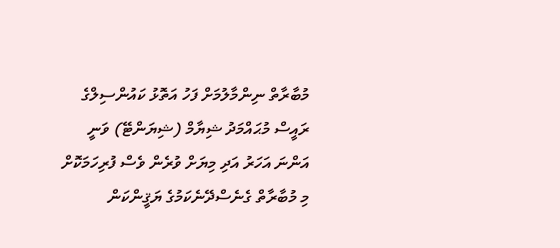މުބާރާތް ނިންމާލުމަށް ފަހު އަތޮޅު ކައުންސިލްގެ ރައީސް މުޙައްމަދު ޝިޔާމް (ޝިޔަންޓޭ) ވަނީ އަންނަ އަހަރު އަދި މިޔަށް ވުރެން ވެސް ފުރިހަމަކޮށް މި މުބާރާތް ގެނެސްދޭނެކަމުގެ ޔަޤީންކަން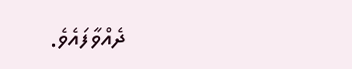ދެއްވާފައެވެ.